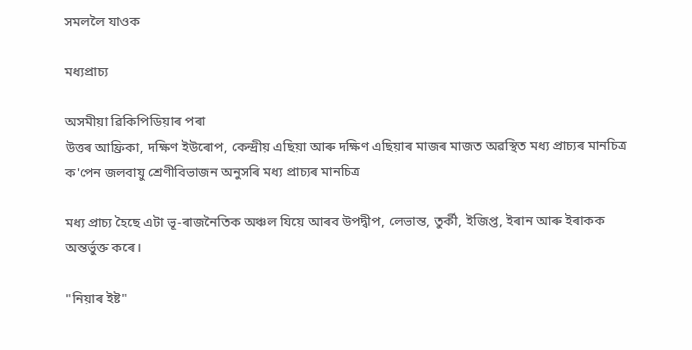সমললৈ যাওক

মধ্যপ্ৰাচ্য

অসমীয়া ৱিকিপিডিয়াৰ পৰা
উত্তৰ আফ্ৰিকা, দক্ষিণ ইউৰোপ, কেন্দ্ৰীয় এছিয়া আৰু দক্ষিণ এছিয়াৰ মাজৰ মাজত অৱস্থিত মধ্য প্ৰাচ্যৰ মানচিত্ৰ
ক'পেন জলবায়ু শ্ৰেণীবিভাজন অনুসৰি মধ্য প্ৰাচ্যৰ মানচিত্ৰ

মধ্য প্ৰাচ্য হৈছে এটা ভূ-ৰাজনৈতিক অঞ্চল যিয়ে আৰব উপদ্বীপ, লেভান্ত, তুৰ্কী, ইজিপ্ত, ইৰান আৰু ইৰাকক অন্তৰ্ভুক্ত কৰে।

"নিয়াৰ ইষ্ট"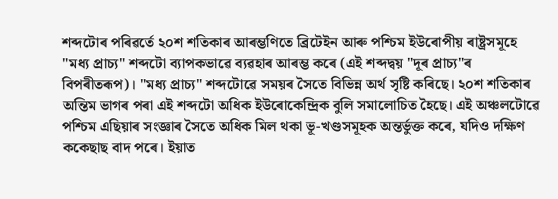শব্দটোৰ পৰিৱৰ্তে ২০শ শতিকাৰ আৰম্ভণিতে ব্ৰিটেইন আৰু পশ্চিম ইউৰোপীয় ৰাষ্ট্ৰসমূহে "মধ্য প্ৰাচ্য" শব্দটো ব্যাপকভাৱে ব্যৱহাৰ আৰম্ভ কৰে (এই শব্দদ্বয় "দূৰ প্ৰাচ্য"ৰ বিপৰীতৰূপ)। "মধ্য প্ৰাচ্য" শব্দটোৱে সময়ৰ সৈতে বিভিন্ন অৰ্থ সৃষ্টি কৰিছে। ২০শ শতিকাৰ অন্তিম ভাগৰ পৰা এই শব্দটো অধিক ইউৰোকেন্দ্ৰিক বুলি সমালোচিত হৈছে। এই অঞ্চলটোৱে পশ্চিম এছিয়াৰ সংজ্ঞাৰ সৈতে অধিক মিল থকা ভূ-খণ্ডসমূহক অন্তৰ্ভুক্ত কৰে, যদিও দক্ষিণ ককেছাছ বাদ পৰে। ইয়াত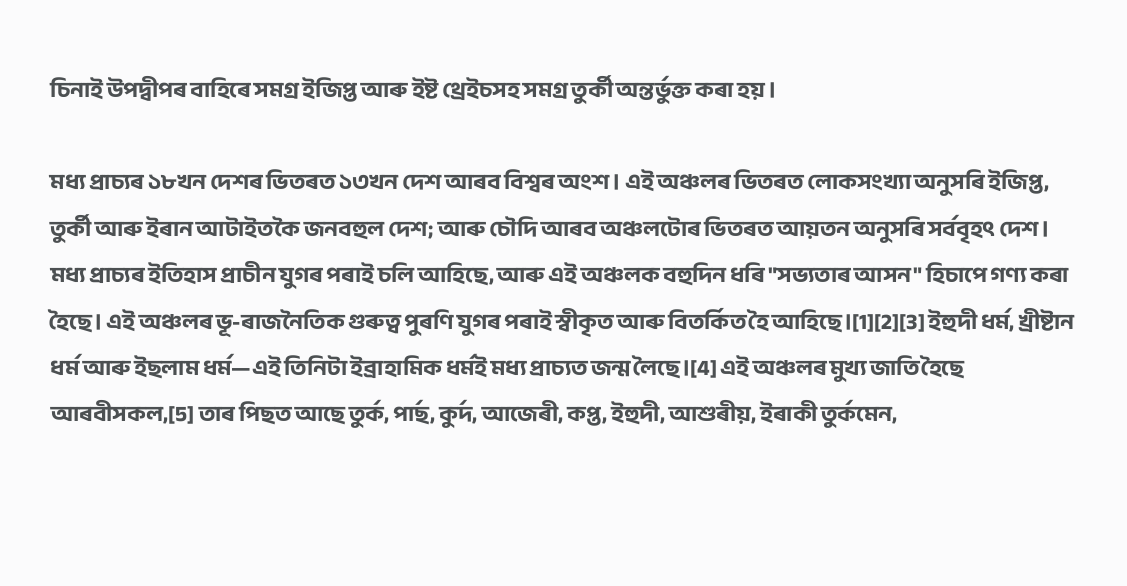চিনাই উপদ্বীপৰ বাহিৰে সমগ্ৰ ইজিপ্ত আৰু ইষ্ট থ্ৰেইচসহ সমগ্ৰ তুৰ্কী অন্তৰ্ভুক্ত কৰা হয়।

মধ্য প্ৰাচ্যৰ ১৮খন দেশৰ ভিতৰত ১৩খন দেশ আৰব বিশ্বৰ অংশ। এই অঞ্চলৰ ভিতৰত লোকসংখ্যা অনুসৰি ইজিপ্ত, তুৰ্কী আৰু ইৰান আটাইতকৈ জনবহুল দেশ; আৰু চৌদি আৰব অঞ্চলটোৰ ভিতৰত আয়তন অনুসৰি সৰ্ববৃহৎ দেশ। মধ্য প্ৰাচ্যৰ ইতিহাস প্ৰাচীন যুগৰ পৰাই চলি আহিছে, আৰু এই অঞ্চলক বহুদিন ধৰি "সভ্যতাৰ আসন" হিচাপে গণ্য কৰা হৈছে। এই অঞ্চলৰ ভূ-ৰাজনৈতিক গুৰুত্ব পুৰণি যুগৰ পৰাই স্বীকৃত আৰু বিতৰ্কিত হৈ আহিছে।[1][2][3] ইহুদী ধৰ্ম, খ্ৰীষ্টান ধৰ্ম আৰু ইছলাম ধৰ্ম—এই তিনিটা ইব্ৰাহামিক ধৰ্মই মধ্য প্ৰাচ্যত জন্ম লৈছে।[4] এই অঞ্চলৰ মুখ্য জাতি হৈছে আৰবীসকল,[5] তাৰ পিছত আছে তুৰ্ক, পাৰ্ছ, কুৰ্দ, আজেৰী, কপ্ত, ইহুদী, আশুৰীয়, ইৰাকী তুৰ্কমেন,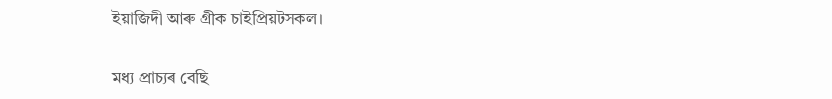ইয়াজিদী আৰু গ্ৰীক চাইপ্ৰিয়টসকল।

মধ্য প্ৰাচ্যৰ বেছি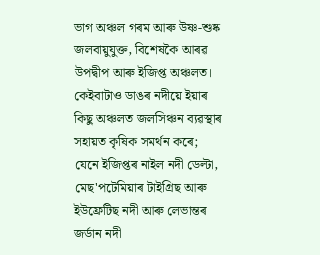ভাগ অঞ্চল গৰম আৰু উষ্ণ-শুষ্ক জলবায়ুযুক্ত, বিশেষকৈ আৰৱ উপদ্বীপ আৰু ইজিপ্ত অঞ্চলত। কেইবাটাও ডাঙৰ নদীয়ে ইয়াৰ কিছু অঞ্চলত জলসিঞ্চন ব্যৱস্থাৰ সহায়ত কৃষিক সমৰ্থন কৰে; যেনে ইজিপ্তৰ নাইল নদী ডেল্টা, মেছ'পটেমিয়াৰ টাইগ্ৰিছ আৰু ইউফ্ৰেটিছ নদী আৰু লেভান্তৰ জৰ্ডান নদী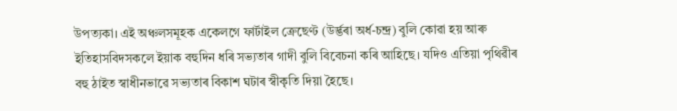উপত্যকা। এই অঞ্চলসমূহক একেলগে ফাৰ্টাইল ক্ৰেছেণ্ট (উৰ্দ্ভৰা অৰ্ধ-চন্দ্ৰ) বুলি কোৱা হয় আৰু ইতিহাসবিদসকলে ইয়াক বহুদিন ধৰি সভ্যতাৰ গাদী বুলি বিবেচনা কৰি আহিছে। যদিও এতিয়া পৃথিৱীৰ বহু ঠাইত স্বাধীনভাৱে সভ্যতাৰ বিকাশ ঘটাৰ স্বীকৃতি দিয়া হৈছে।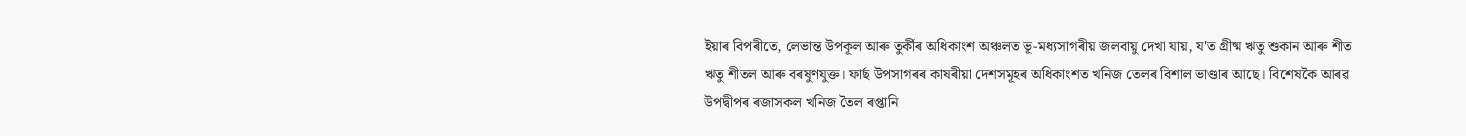ইয়াৰ বিপৰীতে, লেভান্ত উপকূল আৰু তুৰ্কীৰ অধিকাংশ অঞ্চলত ভূ-মধ্যসাগৰীয় জলবায়ু দেখা যায়, য'ত গ্ৰীষ্ম ঋতু শুকান আৰু শীত ঋতু শীতল আৰু বৰষুণযুক্ত। ফাৰ্ছ উপসাগৰৰ কাষৰীয়া দেশসমূহৰ অধিকাংশত খনিজ তেলৰ বিশাল ভাণ্ডাৰ আছে। বিশেষকৈ আৰৱ উপদ্বীপৰ ৰজাসকল খনিজ তৈল ৰপ্তানি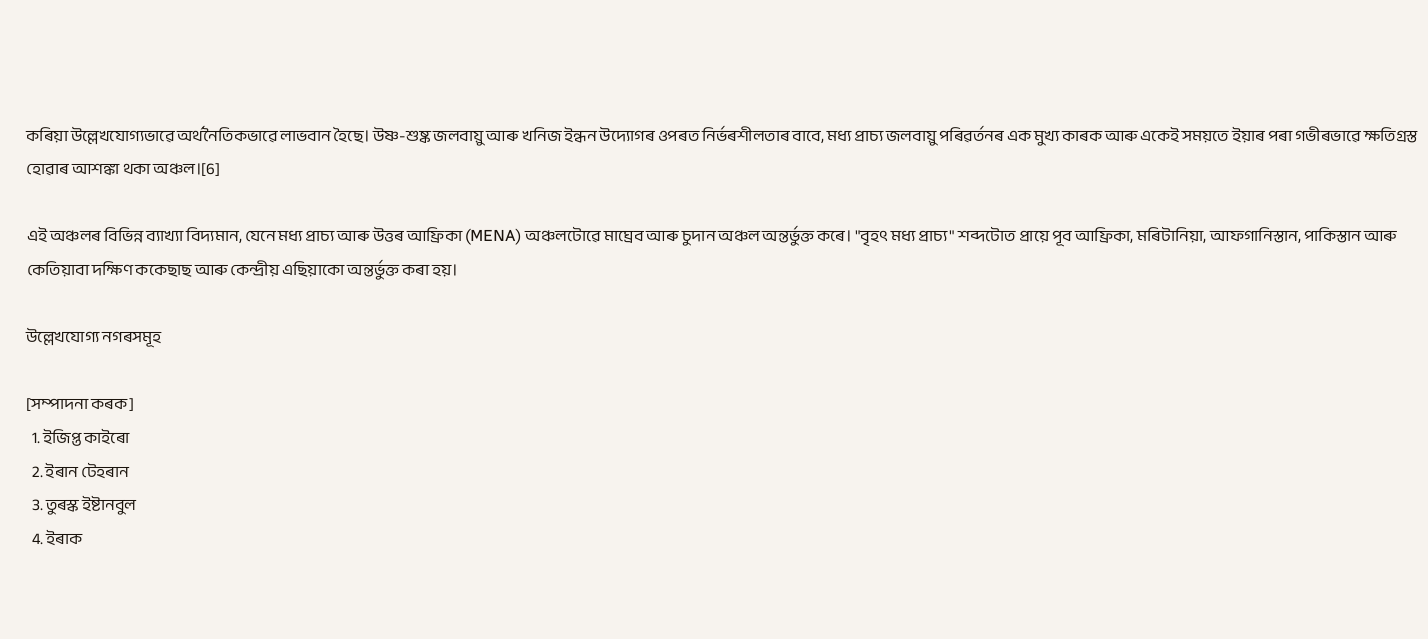কৰিয়া উল্লেখযোগ্যভাৱে অৰ্থনৈতিকভাৱে লাভবান হৈছে। উষ্ণ-শুষ্ক জলবায়ু আৰু খনিজ ইন্ধন উদ্যোগৰ ওপৰত নিৰ্ভৰশীলতাৰ বাবে, মধ্য প্ৰাচ্য জলবায়ু পৰিৱৰ্তনৰ এক মুখ্য কাৰক আৰু একেই সময়তে ইয়াৰ পৰা গভীৰভাৱে ক্ষতিগ্ৰস্ত হোৱাৰ আশঙ্কা থকা অঞ্চল।[6]

এই অঞ্চলৰ বিভিন্ন ব্যাখ্যা বিদ্যমান, যেনে মধ্য প্ৰাচ্য আৰু উত্তৰ আফ্ৰিকা (MENA) অঞ্চলটোৱে মাঘ্ৰেব আৰু চুদান অঞ্চল অন্তৰ্ভুক্ত কৰে। "বৃহৎ মধ্য প্ৰাচ্য" শব্দটোত প্ৰায়ে পূব আফ্ৰিকা, মৰিটানিয়া, আফগানিস্তান, পাকিস্তান আৰু কেতিয়াবা দক্ষিণ ককেছাছ আৰু কেন্দ্ৰীয় এছিয়াকো অন্তৰ্ভুক্ত কৰা হয়।

উল্লেখযোগ্য নগৰসমূহ

[সম্পাদনা কৰক]
  1. ইজিপ্ত কাইৰো
  2. ইৰান টেহৰান
  3. তুৰস্ক ইষ্টানবুল
  4. ইৰাক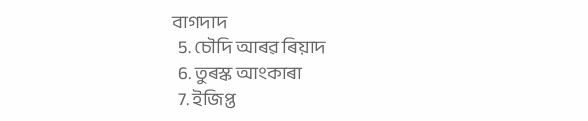বাগদাদ
  5. চৌদি আৰৱ ৰিয়াদ
  6. তুৰস্ক আংকাৰা
  7. ইজিপ্ত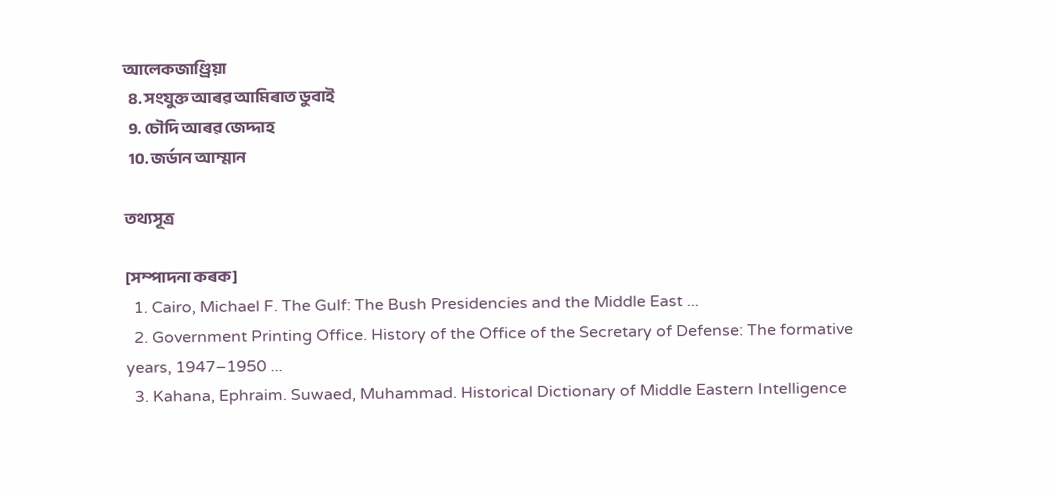আলেকজাণ্ড্ৰিয়া
  8. সংযুক্ত আৰৱ আমিৰাত ডুবাই
  9. চৌদি আৰৱ জেদ্দাহ
  10. জৰ্ডান আম্মান

তথ্যসূত্ৰ

[সম্পাদনা কৰক]
  1. Cairo, Michael F. The Gulf: The Bush Presidencies and the Middle East ...
  2. Government Printing Office. History of the Office of the Secretary of Defense: The formative years, 1947–1950 ...
  3. Kahana, Ephraim. Suwaed, Muhammad. Historical Dictionary of Middle Eastern Intelligence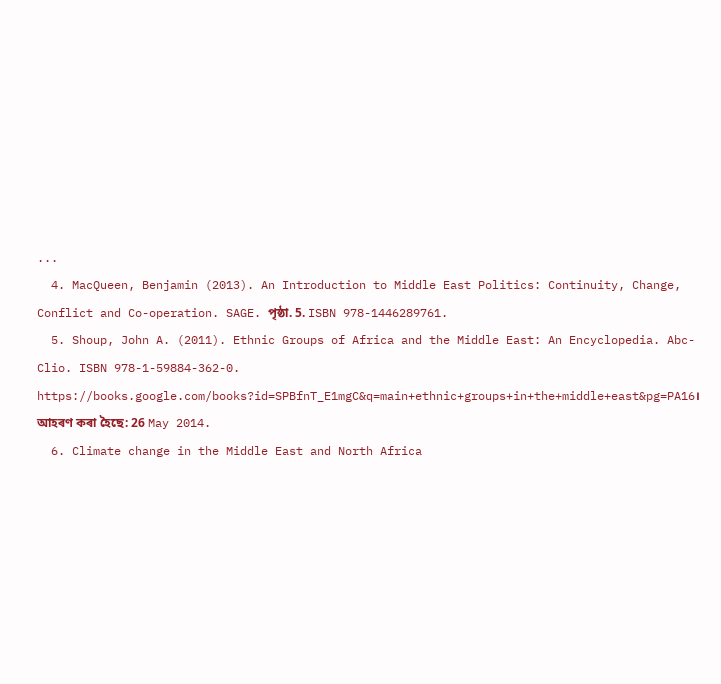...
  4. MacQueen, Benjamin (2013). An Introduction to Middle East Politics: Continuity, Change, Conflict and Co-operation. SAGE. পৃষ্ঠা. 5. ISBN 978-1446289761.
  5. Shoup, John A. (2011). Ethnic Groups of Africa and the Middle East: An Encyclopedia. Abc-Clio. ISBN 978-1-59884-362-0. https://books.google.com/books?id=SPBfnT_E1mgC&q=main+ethnic+groups+in+the+middle+east&pg=PA16। আহৰণ কৰা হৈছে: 26 May 2014.
  6. Climate change in the Middle East and North Africa